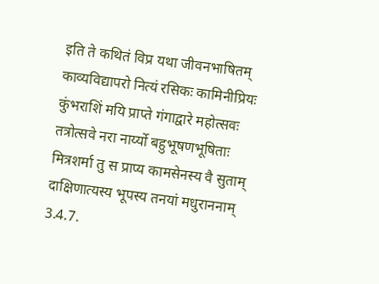इति ते कथितं विप्र यथा जीवनभाषितम्
काव्यविद्यापरो नित्यं रसिकः कामिनीप्रियः
कुंभराशिं मयि प्राप्ते गंगाद्वारे महोत्सवः
तत्रोत्सवे नरा नार्य्यो बहुभूषणभूषिताः
मित्रशर्मा तु स प्राप्य कामसेनस्य वै सुताम्
दाक्षिणात्यस्य भूपस्य तनयां मधुराननाम् 3.4.7.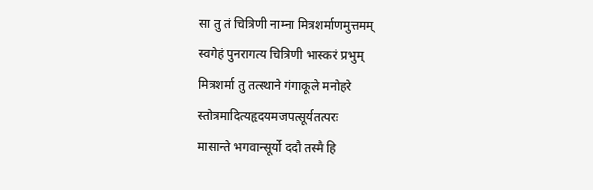सा तु तं चित्रिणी नाम्ना मित्रशर्माणमुत्तमम्
स्वगेहं पुनरागत्य चित्रिणी भास्करं प्रभुम्
मित्रशर्मा तु तत्स्थाने गंगाकूले मनोहरे
स्तोत्रमादित्यहृदयमजपत्सूर्यतत्परः
मासान्ते भगवान्सूर्यो ददौ तस्मै हि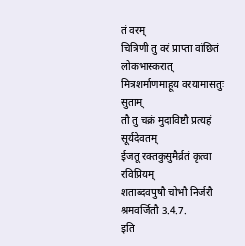तं वरम्
चित्रिणी तु वरं प्राप्ता वांछितं लोकभास्करात्
मित्रशर्माणमाहूय वरयामासतुः सुताम्
तौ तु चक्रं मुदाविष्टौ प्रत्यहं सूर्यदेवतम्
ईजतू रक्तकुसुमैर्व्रतं कृत्वा रविप्रियम्
शताब्दवपुषौ चोभौ निर्जरौ श्रमवर्जितौ 3.4.7.
इति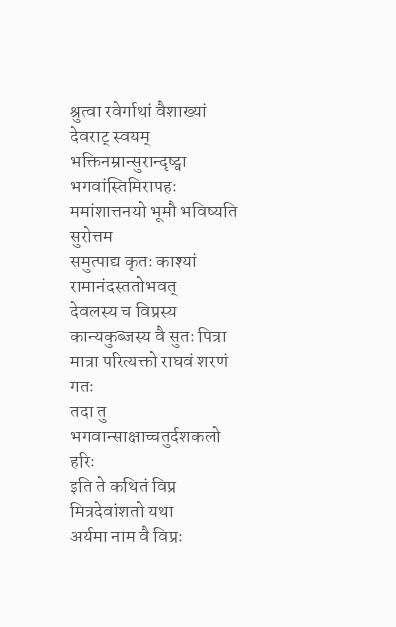श्रुत्वा रवेर्गाथां वैशाख्यां देवराट् स्वयम्
भक्तिनम्रान्सुरान्दृष्ट्वा भगवांस्तिमिरापहः ममांशात्तनयो भूमौ भविष्यति सुरोत्तम
समुत्पाद्य कृतः काश्यां रामानंदस्ततोभवत्
देवलस्य च विप्रस्य कान्यकुब्जस्य वै सुतः पित्रा मात्रा परित्यक्तो राघवं शरणं गतः
तदा तु भगवान्साक्षाच्चतुर्दशकलो हरिः
इति ते कथितं विप्र मित्रदेवांशतो यथा
अर्यमा नाम वै विप्रः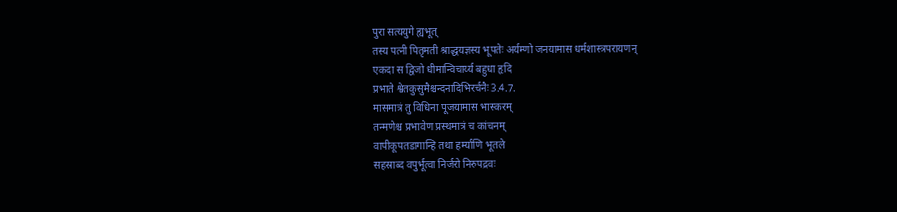पुरा सत्ययुगे ह्यभूत्
तस्य पत्नी पितृमती श्राद्धयज्ञस्य भूपतेः अर्यम्णो जनयामास धर्मशास्त्रपरायणन्
एकदा स द्विजो धीमान्विचार्य्य बहुधा हृदि
प्रभाते श्वेतकुसुमैश्चन्दनादिभिरर्चनैः 3.4.7.
मासमात्रं तु विधिना पूजयामास भास्करम्
तन्मणेश्च प्रभावेण प्रस्थमात्रं च कांचनम्
वापीकूपतडागान्हि तथा हर्म्याणि भूतले
सहस्राब्द वपुर्भूत्वा निर्जरो निरुपद्रवः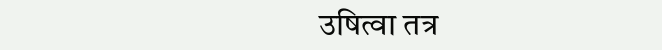उषित्वा तत्र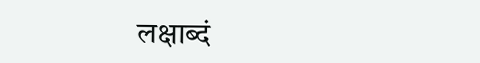लक्षाब्दं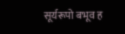सूर्यरूपो बभूव ह